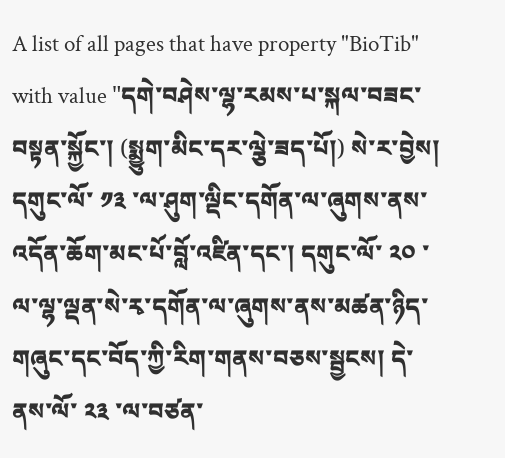A list of all pages that have property "BioTib" with value "དགེ་བཤེས་ལྷ་རམས་པ་སྐལ་བཟང་བསྟན་སྐྱོང་། (སྨྱུག་མིང་དར་ལྕེ་ཟད་པོ།) སེ་ར་བྱེས། དགུང་ལོ་ ༡༣ ་ལ་ཤུག་ལྡིང་དགོན་ལ་ཞུགས་ནས་འདོན་ཆོག་མང་པོ་བློ་འཛིན་དང་། དགུང་ལོ་ ༢༠ ་ལ་ལྷ་ལྡན་སེ་རྭ་དགོན་ལ་ཞུགས་ནས་མཚན་ཉིད་གཞུང་དང་བོད་ཀྱི་རིག་གནས་བཅས་སྦྱངས། དེ་ནས་ལོ་ ༢༣ ་ལ་བཙན་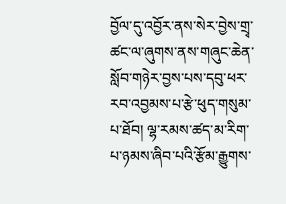བྱོལ་དུ་འབྱོར་ནས་སེར་བྱེས་གྲྭ་ཚང་ལ་ཞུགས་ནས་གཞུང་ཆེན་སློབ་གཉེར་བྱས་པས་དབུ་ཕར་རབ་འབྱམས་པ་རྩེ་ཕུད་གསུམ་པ་ཐོབ། ལྷ་རམས་ཚད་མ་རིག་པ་ཉམས་ཞིབ་པའི་རྩོམ་རྒྱུགས་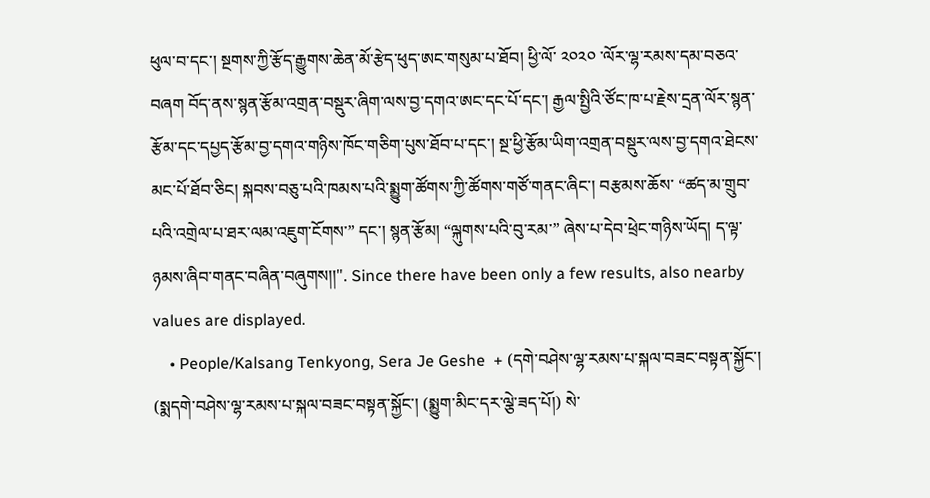ཕུལ་བ་དང་། སྔགས་ཀྱི་རྩོད་རྒྱུགས་ཆེན་མོ་རྩེད་ཕུད་ཨང་གསུམ་པ་ཐོབ། ཕྱི་ལོ་ ༢༠༢༠ ་ལོར་ལྷ་རམས་དམ་བཅའ་བཞག བོད་ནས་སྙན་རྩོམ་འགྲན་བསྡུར་ཞིག་ལས་བྱ་དགའ་ཨང་དང་པོ་དང་། རྒྱལ་སྤྱིའི་ཙོང་ཁ་པ་རྗེས་དྲན་ལོར་སྙན་རྩོམ་དང་དཔྱད་རྩོམ་བྱ་དགའ་གཉིས་ཁོང་གཅིག་པུས་ཐོབ་པ་དང་། སྔ་ཕྱི་རྩོམ་ཡིག་འགྲན་བསྡུར་ལས་བྱ་དགའ་ཐེངས་མང་པོ་ཐོབ་ཅིང། སྐབས་བཅུ་པའི་ཁམས་པའི་སྨྱུག་ཚོགས་ཀྱི་ཚོགས་གཙོ་གནང་ཞིང་། བརྩམས་ཆོས་ “ཚད་མ་གྲུབ་པའི་འགྲེལ་པ་ཐར་ལམ་འཇུག་ངོགས་” དང་། སྙན་རྩོམ། “ལྐུགས་པའི་བུ་རམ་” ཞེས་པ་དེབ་ཕྲེང་གཉིས་ཡོད། ད་ལྟ་ཉམས་ཞིབ་གནང་བཞིན་བཞུགས།།". Since there have been only a few results, also nearby values are displayed.
    • People/Kalsang Tenkyong, Sera Je Geshe  + (དགེ་བཤེས་ལྷ་རམས་པ་སྐལ་བཟང་བསྟན་སྐྱོང་། (སྨདགེ་བཤེས་ལྷ་རམས་པ་སྐལ་བཟང་བསྟན་སྐྱོང་། (སྨྱུག་མིང་དར་ལྕེ་ཟད་པོ།) སེ་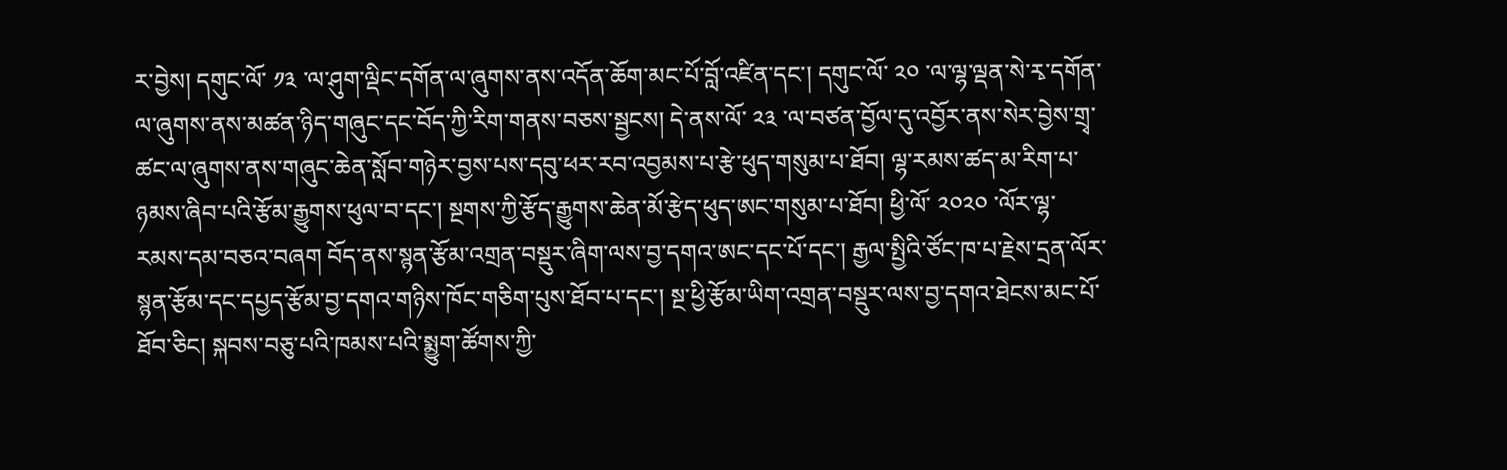ར་བྱེས། དགུང་ལོ་ ༡༣ ་ལ་ཤུག་ལྡིང་དགོན་ལ་ཞུགས་ནས་འདོན་ཆོག་མང་པོ་བློ་འཛིན་དང་། དགུང་ལོ་ ༢༠ ་ལ་ལྷ་ལྡན་སེ་རྭ་དགོན་ལ་ཞུགས་ནས་མཚན་ཉིད་གཞུང་དང་བོད་ཀྱི་རིག་གནས་བཅས་སྦྱངས། དེ་ནས་ལོ་ ༢༣ ་ལ་བཙན་བྱོལ་དུ་འབྱོར་ནས་སེར་བྱེས་གྲྭ་ཚང་ལ་ཞུགས་ནས་གཞུང་ཆེན་སློབ་གཉེར་བྱས་པས་དབུ་ཕར་རབ་འབྱམས་པ་རྩེ་ཕུད་གསུམ་པ་ཐོབ། ལྷ་རམས་ཚད་མ་རིག་པ་ཉམས་ཞིབ་པའི་རྩོམ་རྒྱུགས་ཕུལ་བ་དང་། སྔགས་ཀྱི་རྩོད་རྒྱུགས་ཆེན་མོ་རྩེད་ཕུད་ཨང་གསུམ་པ་ཐོབ། ཕྱི་ལོ་ ༢༠༢༠ ་ལོར་ལྷ་རམས་དམ་བཅའ་བཞག བོད་ནས་སྙན་རྩོམ་འགྲན་བསྡུར་ཞིག་ལས་བྱ་དགའ་ཨང་དང་པོ་དང་། རྒྱལ་སྤྱིའི་ཙོང་ཁ་པ་རྗེས་དྲན་ལོར་སྙན་རྩོམ་དང་དཔྱད་རྩོམ་བྱ་དགའ་གཉིས་ཁོང་གཅིག་པུས་ཐོབ་པ་དང་། སྔ་ཕྱི་རྩོམ་ཡིག་འགྲན་བསྡུར་ལས་བྱ་དགའ་ཐེངས་མང་པོ་ཐོབ་ཅིང། སྐབས་བཅུ་པའི་ཁམས་པའི་སྨྱུག་ཚོགས་ཀྱི་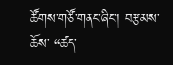ཚོགས་གཙོ་གནང་ཞིང་། བརྩམས་ཆོས་ “ཚད་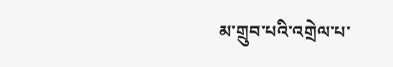མ་གྲུབ་པའི་འགྲེལ་པ་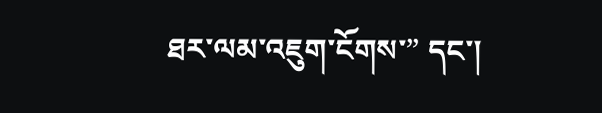ཐར་ལམ་འཇུག་ངོགས་” དང་།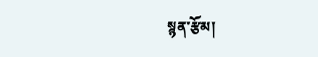སྙན་རྩོམ།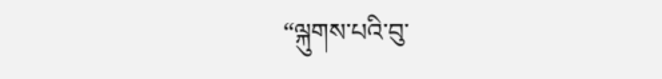“ལྐུགས་པའི་བུ་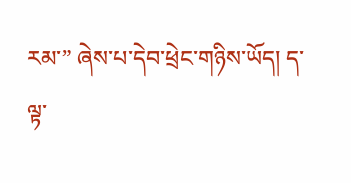རམ་” ཞེས་པ་དེབ་ཕྲེང་གཉིས་ཡོད། ད་ལྟ་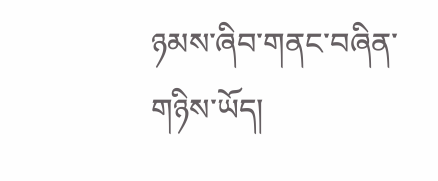ཉམས་ཞིབ་གནང་བཞིན་གཉིས་ཡོད།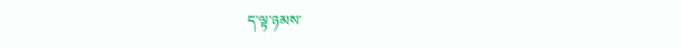ད་ལྟ་ཉམས་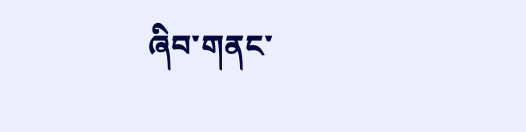ཞིབ་གནང་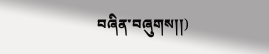བཞིན་བཞུགས།།)